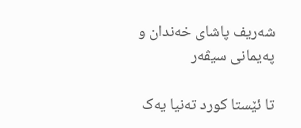شەریف پاشای خەندان و پەیمانی سیڤەر

تا ئێستا کورد تەنیا یەک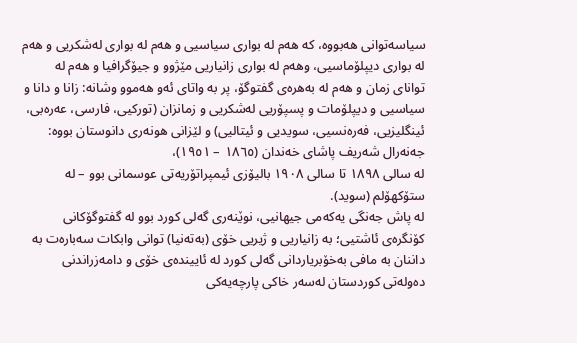سیاسەتوانی ھەبووە، کە ھەم لە بواری سیاسیی و ھەم لە بواری لەشکریی و ھەم لە بواری دیپلۆماسیی، وھەم لە بواری زانیاریی مێژوو و جیۆگرافیا و ھەم لە توانای زمان و ھەم لە بەھرەی گفتوگۆ، پر بە واتای ئەو ھەموو وشانە: زانا و دانا و سیاسیی و دیپلۆمات و پسپۆریی لەشکریی و زمانزان (تورکیی، فارسی، عەرەبی، ئینگلیزیی، فەرەنسیی، سویدیی و ئیتالیی) و لێزانی ھونەری دانوستان بووە: جەنەرال شەریف پاشای خەندان (١٨٦٥ – ١٩٥١)،
لە سالی ١٨٩٨ تا سالی ١٩٠٨ بالیۆزی ئیمپراتۆریەتی عوسمانی بوو – لە ستۆکھۆلم (سوید).
لە پاش جەنگی یەکەمی جیھانیی، نوێنەری گەلی کورد بوو لە گفتوگۆکانی کۆنگرەی ئاشتیی؛ بە زانیاریی و ژیریی خۆی (بەتەنیا) توانی وابکات سەبارەت بە داننان بە مافی بەخۆبریاردانی گەلی کورد لە ئاییندەی خۆی و دامەزراندنی دەولەتی کوردستان لەسەر خاکی پارچەیەکی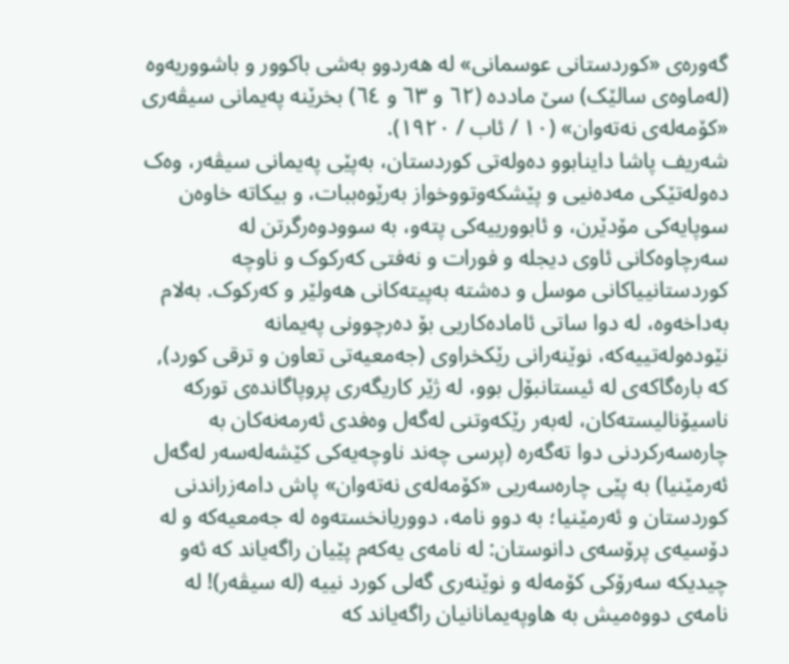گەورەی «کوردستانی عوسمانی» لە ھەردوو بەشی باکوور و باشووریەوە (لەماوەی سالێک) سێ ماددە (٦٢ و ٦٣ و ٦٤) بخرێنە پەیمانی سیڤەری «کۆمەلەی نەتەوان» (١٠ / ئاب / ١٩٢٠).
شەریف پاشا داینابوو دەولەتی کوردستان، بەپێی پەیمانی سیڤەر، وەک دەولەتێکی مەدەنیی و پێشکەوتووخواز بەرێوەببات، و بیکاتە خاوەن سوپایەکی مۆدێرن، و ئابوورییەکی پتەو، بە سوودوەرگرتن لە سەرچاوەکانی ئاوی دیجلە و فورات و نەفتی کەرکوک و ناوچە کوردستانییاکانی موسل و دەشتە بەپیتەکانی ھەولێر و کەرکوک. بەلام بەداخەوە، لە دوا ساتی ئامادەکاریی بۆ دەرچوونی پەیمانە نێودەولەتییەکە، نوێنەرانی رێکخراوی (جەمعیەتی تعاون و ترقی کورد), کە بارەگاکەی لە ئیستانبۆل بوو، لە ژێر کاریگەری پروپاگاندەی تورکە ناسیۆنالیستەکان، لەبەر رێکەوتنی لەگەل وەفدی ئەرمەنەکان بە چارەسەرکردنی دوا تەگەرە (پرسی چەند ناوچەیەکی کێشەلەسەر لەگەل ئەرمێنیا) بە پێی چارەسەریی «کۆمەلەی نەتەوان» پاش دامەزراندنی کوردستان و ئەرمێنیا؛ بە دوو نامە، دووریانخستەوە لە جەمعیەکە و لە دۆسیەی پرۆسەی دانوستان: لە نامەی یەکەم پێیان راگەیاند کە ئەو چیدیکە سەرۆکی کۆمەلە و نوێنەری گەلی کورد نییە (لە سیڤەر)! لە نامەی دووەمیش بە ھاوپەیمانانیان راگەیاند کە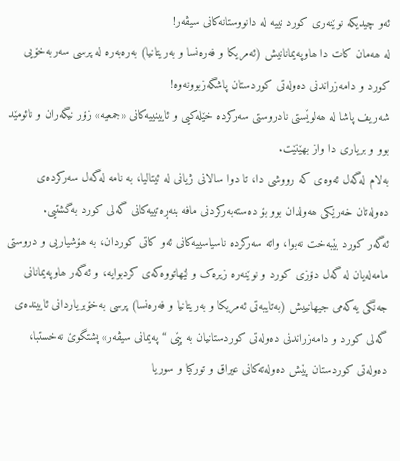ئەو چیدیکە نوێنەری کورد نییە لە دانووستانەکانی سیڤەر!
لە ھەمان کات دا ھاوپەیمانانیش (ئەمریکا و فەرەنسا و بەریتانیا) بەرەبەرە لە پرسی سەربەخۆیی کورد و دامەزراندنی دەولەتی کوردستان پاشگەزبوونەوە!
شەریف پاشا لە ھەلوێستی نادروستی سەرکردە خێلەکیی و ئایینییەکانی «جمعیە» زۆر نیگەران و نائومێد بوو و بریاری دا واز بھێنێت.
بەلام لەگەل ئەوەی کە رووشی دا، تا دوا سالانی ژیانی لە ئیتالیا، بە نامە لەگەل سەرکردەی دەولەتان خەرێکی ھەولدان بوو بۆ دەستەبەرکردنی مافە بنەڕەتییەکانی گەلی کورد بەگشتیی.
ئەگەر کورد بێبەخت نەبوا، واتە سەرکردە ناسیاسییەکانی ئەو کاتی کوردان، بە ھۆشیاریی و دروستی مامەلەیان لە گەل دۆزی کورد و نوێنەرە زیرەک و لێھاتووەکەی کردبوایە، و ئەگەر ھاوپەیمانانی جەنگی یەکەمی جیھانییش (بەتایبەتی ئەمریکا و بەریتانیا و فەرەنسا) پرسی بەخۆبریاردانی ئاییندەی گەلی کورد و دامەزراندنی دەولەتی کوردستانیان بە پێی “پەیمانی سیڤەر» پشتگوێ نەخستبا، دەولەتی کوردستان پێش دەولەتەکانی عیراق و تورکیا و سوریا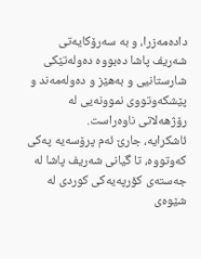دادەمەزرا، و بە سەرۆکایەتی شەریف پاشا دەبووە دەولەتێکی شارستانیی و بەھێز و دەولەمەند و پێشکەوتووی نموونەیی لە رۆژھەلاتی ناوەراست.
ئاشکرایە، جارێ ئەم پرۆسەیە پەکی کەوتووە، تا گیانی شەریف پاشا لە جەستەی کۆرپەیەکی کوردی لە شێوەی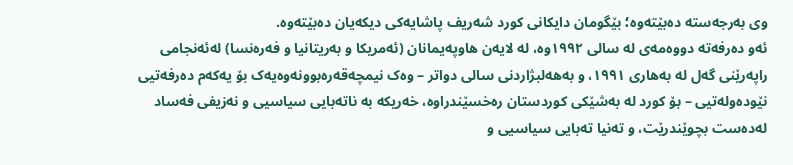وی بەرجەستە دەبێتەوە؛ بێگومان دایکانی کورد شەریف پاشایەکی دیکەیان دەبێتەوە.
ئەو دەرفەتە دووەمەی لە سالی ١٩٩٢وە، لە لایەن ھاوپەیمانان (ئەمریکا و بەریتانیا و فەرەنسا) لەئەنجامی راپەرێنی گەل لە بەھاری ١٩٩١، و بەھەلبژاردنی سالی دواتر – وەک نیمچەقەرەبوونەوەیەک بۆ یەکەم دەرفەتیی نێودەولەتیی – بۆ کورد لە بەشێکی کوردستان رەخسێندراوە، خەریکە بە ناتەبایی سیاسیی و نەزیفی فەساد لەدەست بچوێندرێت، و تەنیا تەبایی سیاسیی و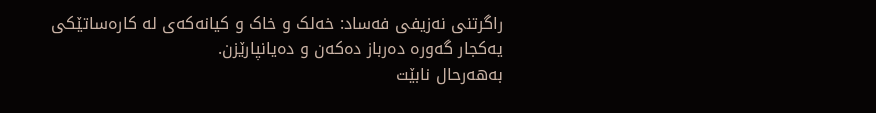راگرتنی نەزیفی فەساد: خەلک و خاک و کیانەکەی لە کارەساتێکی یەکجار گەورە دەرباز دەکەن و دەیانپارێزن.
بەھەرحال نابێت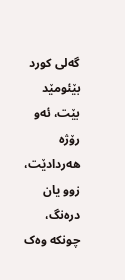گەلی کورد بێئومێد بێت، ئەو رۆژە ھەردادێت، زوو یان درەنگ، چونکە وەک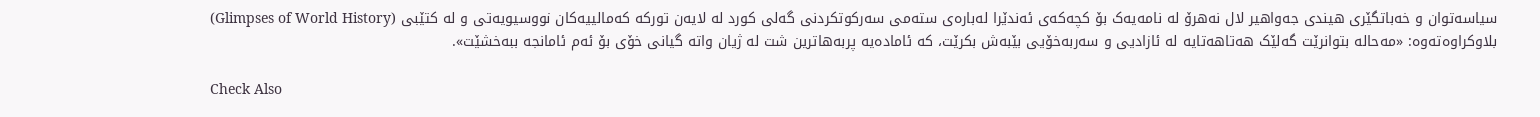سیاسەتوان و خەباتگێری ھیندی جەواھیر لال نەھرۆ لە نامەیەک بۆ کچەکەی ئەندێرا لەبارەی ستەمی سەرکوتکردنی گەلی کورد لە لایەن تورکە کەمالییەکان نووسیویەتی و لە کتێبی (Glimpses of World History) بلاوکراوەتەوە: «مەحالە بتوانرێت گەلێک ھەتاھەتایە لە ئازادیی و سەربەخۆیی بێبەش بکرێت، کە ئامادەیە پربەھاترین شت لە ژیان واتە گیانی خۆی بۆ ئەم ئامانجە ببەخشێت».

Check Also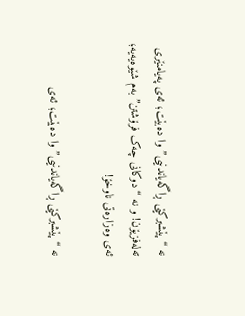نە “پێشبرکێی ڕاگەیاندنیی” وا دەبێت؛ ئەی پەیامنێری تەلەفزیۆن! و نە “دوکانی چەک فرۆشتن” بەم شێوەیەیە؛ ئەی وەزارەتی ناوخۆ!

نە “پێشبرکێی ڕاگەیاندنیی” وا دەبێت؛ ئەی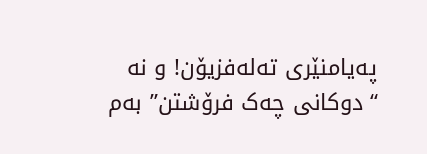پەیامنێری تەلەفزیۆن! و نە “دوکانی چەک فرۆشتن” بەم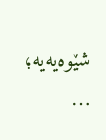شێوەیەیە؛ …